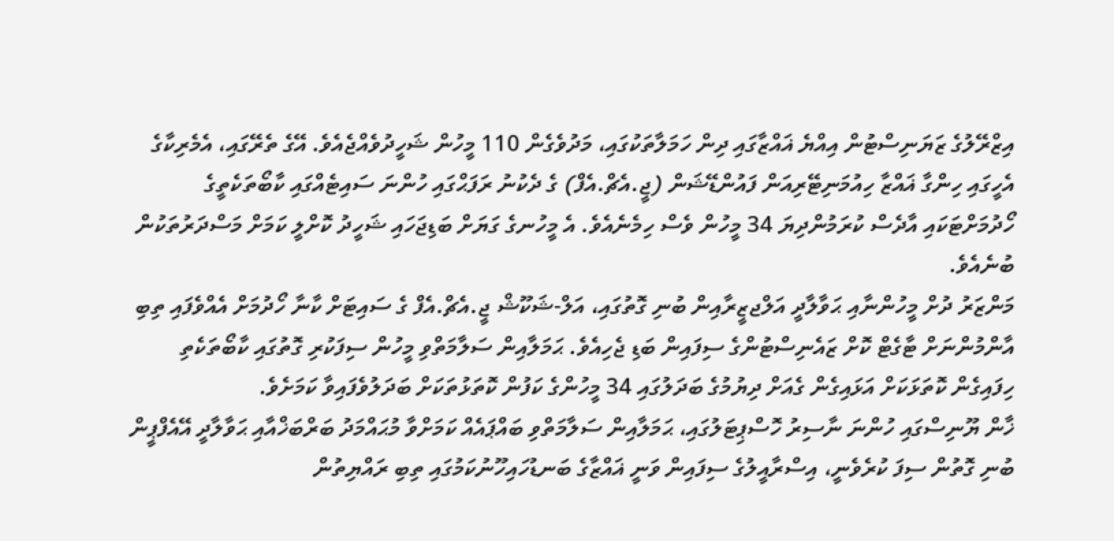އިޒްރޭލުގެ ޒަޔަނިސްޓުން އިއްޔެ ޣައްޒާގައި ދިން ހަމަލާތަކުގައި، މަދުވެގެން 110 މީހުން ޝަހީދުވެއްޖެއެވެ. އޭގެ ތެރޭގައި، އެމެރިކާގެ އެހީގައި ހިންގާ ޣައްޒާ ހިއުމަނިޓޭރިއަން ފައުންޑޭޝަން (ޖީ.އެޗް.އެފް) ގެ ދެކުނު ރަފަޙްގައި ހުންނަ ސައިޓެއްގައި ކާބޯތަކެތީގެ ހޯދުމަށްޓަކައި އާދެސް ކުރަމުންދިޔަ 34 މީހުން ވެސް ހިމެނެއެވެ. އެ މީހުނގެ ގަޔަށް ބަޑިޖަހައި ޝަހީދު ކޮށްލީ ކަމަށް މަސްދަރުތަކުން ބުނެއެވެ.
މަންޒަރު ދުށް މީހުންނާއި ޙަވާލާދީ އަލްޖޒީރާއިން ބުނި ގޮތުގައި، އަލް-ޝަކޫޝް ޖީ.އެޗް.އެފް ގެ ސައިޓަށް ކާނާ ހޯދުމަށް އެއްވެފައި ތިބި އާންމުންނަށް ޓާގެޓް ކޮށް ޒައެނިސްޓުންގެ ސިފައިން ބަޑި ޖެހިއެވެ. ޙަމަލާއިން ސަލާމަތްވި މީހުން ސިފަކުރި ގޮތުގައި ކާބޯތަކެތި ހިފައިގެން ކޮތަޅަކަށް އަޅައިގެން ގެއަށް ދިޔުމުގެ ބަދަލުގައި 34 މީހުންގެ ކަފުން ކޮތަޅުތަކަށް ބަދަލުވެފައިވާ ކަމަށެވެ.
ޚާން ޔޫނިސްގައި ހުންނަ ނާސިރު ހޮސްޕިޓަލުގައި، ޙަމަލާއިން ސަލާމަތްވި ބައްޕައެއް ކަމަށްވާ މުޙައްމަދު ބަރްބަޚްއާއި ޙަވާލާދީ އޭއެފްޕީން ބުނި ގޮތުން ސިފަ ކުރެވެނީ، އިސްރާއީލުގެ ސިފައިން ވަނީ ޣައްޒާގެ ބަނޑުހައިހޫނުކަމުގައި ތިބި ރައްޔިތުން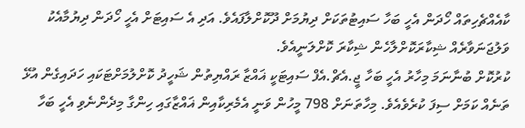ކާއެއްޗެހިތައް ހޯދަން އެހީ ބަހާ ސައިޓުތަކަށް ދިޔުމަށް ދޫކޮށްލާފައެވެ. އަދި އެ ސައިޓަށް އެހީ ހޯދަން ދިޔުމާއެކު ވަލުޖަނަވާރެއް ޝިކާރަކޮށްލާހެން ޝިކާރަ ކޮށްލަނީއެވެ.
ކުރުކޮށް ބުނާނަމަ މިހާރު އެހީ ބަހާ ޖީ.އެޗް.އެފް ސައިޓަކީ ޣައްޒާ ރައްޔިތުން ޝަހީދު ކޮށްލުމަށްޓަކައި ހަދައިގެން އުޅޭ ތަނެއް ކަމަށް ސިފަ ކުރެވެއެވެ. މިހާތަނަށް 798 މީހުން ވަނީ އެމެރިކާއިން ޣައްޒާގައި ހިންގާ މިދެންނެވި އެހީ ބަހާ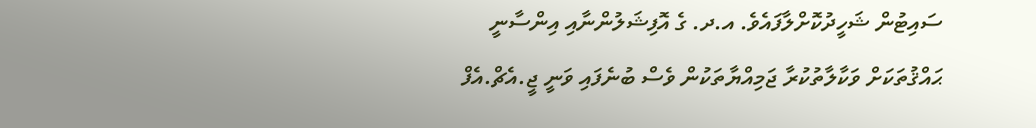ސައިޓުން ޝަހީދުކޮށްލާފައެވެ. އ.ދ. ގެ އޮފިޝަލުންނާއި އިންސާނީ ޙައްޤުތަކަށް ވަކާލާތުކުރާ ޖަމިއްޔާތަކުން ވެސް ބުނެފައި ވަނީ ޖީ.އެޗް.އެފް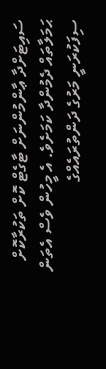ސައިޓަށްދާ ޢާންމުންނަށް ޓާގެޓް ކޮށް ތަކުރާކޮށް ޙަމަލާތައް ދެމުންދާ ކަމަށެވެ. އެ މީހުން ވެސް އެތަން ސިފަކުރަނީ މަރުގެ ދަންތުރައެއްގެ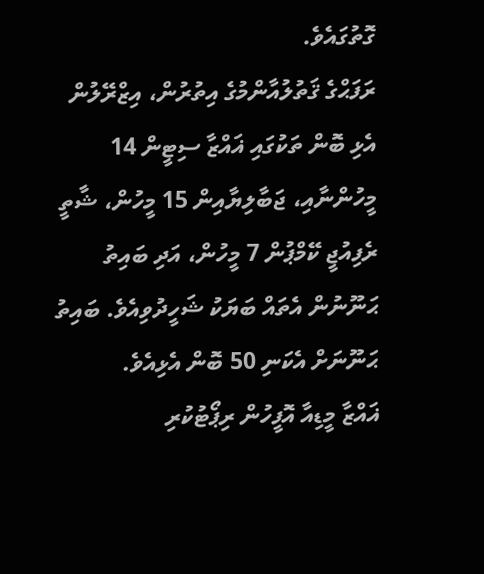ގޮތުގައެވެ.
ރަފަޙްގެ ޤަތުލުއާންމުގެ އިތުރުން، އިޒްރޭލުން އެޅި ބޮން ތަކުގައި ޣައްޒާ ސިޓީން 14 މީހުންނާއި، ޖަބާލިޔާއިން 15 މީހުން، ޝާތީ ރެފިއުޖީ ކޭމްޕުން 7 މީހުން، އަދި ބައިތު ޙަނޫނުން އެތައް ބަޔަކު ޝަހީދުވިއެވެ. ބައިތު ޙަނޫނަށް އެކަނި 50 ބޮން އެޅިއެވެ.
ޣައްޒާ މީޑިއާ އޮފީހުން ރިޕޯޓުކުރި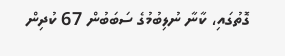ގޮތުގައި، ކާނާ ނުލިބުމުގެ ސަބަބުން 67 ކުދިން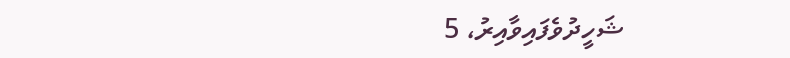ޝަހީދުވެފައިވާއިރު، 5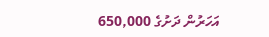އަހަރުން ދަށުގެ 650,000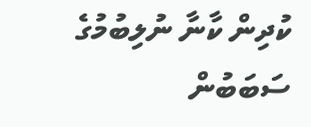ކުދިން ކާނާ ނުލިބުމުގެ ސަބަބުން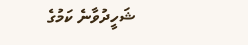ޝަހީދުވާނެ ކަމުގެ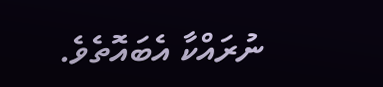ނުރައްކާ އެބައޮތެވެ.